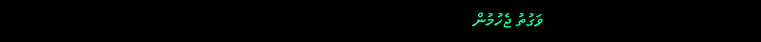ވަގުތު ޖެހުމުން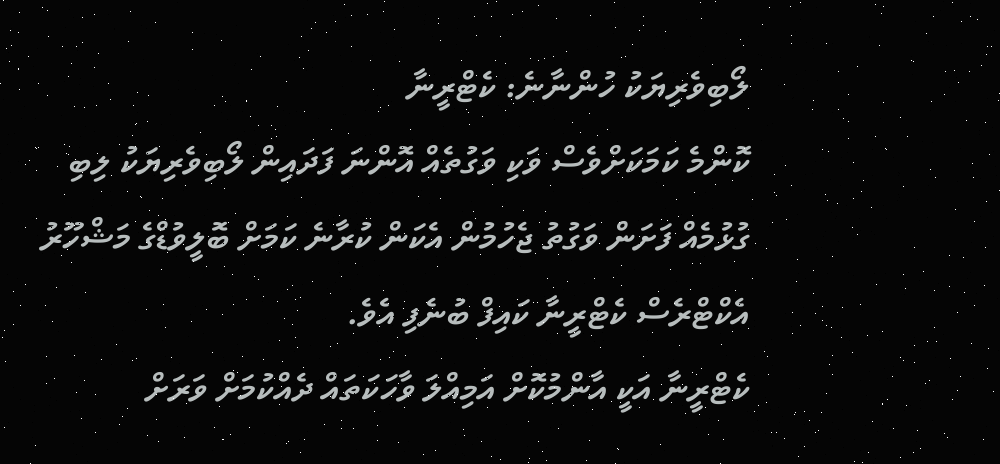ލޯބިވެރިޔަކު ހުންނާނެ: ކެޓްރީނާ
ކޮންމެ ކަމަކަށްވެސް ވަކި ވަގުތެއް އޮންނަ ފަދައިން ލޯބިވެރިޔަކު ލިބި ގުޅުމެއް ފަށަން ވަގުތު ޖެހުމުން އެކަން ކުރާނެ ކަމަށް ބޮލީވުޑްގެ މަޝްހޫރު އެކްޓްރެސް ކެޓްރީނާ ކައިފް ބުނެފި އެވެ.
ކެޓްރީނާ އަކީ އާންމުކޮށް އަމިއްލަ ވާހަކަތައް ދެއްކުމަށް ވަރަށް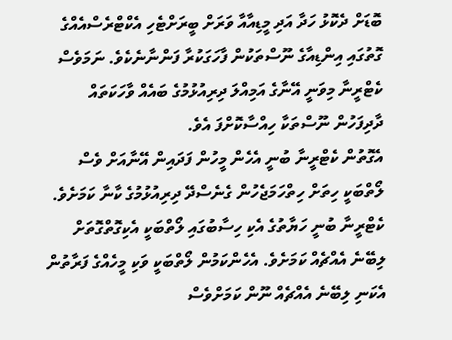ބޮޑަށް ދެކޮޅު ހަދާ އަދި މީޑިއާއާ ވަރަށް ބީރަށްޓެހި އެކްޓްރެސްއެއްގެ ގޮތުގައި އިންޑިއާގެ ނޫސްތަކުން ފާހަގަކުރާ ފަންނާނެކެވެ. ނަމަވެސް ކެޓްރީނާ މިވަނީ އޭނާގެ އަމިއްލަ ދިރިއުޅުމުގެ ބައެއް ވާހަކަތައް ދާދިފަހުން ނޫސްތަކާ ހިއްސާކޮށްފަ އެވެ.
އެގޮތުން ކެޓްރީނާ ބުނީ އެހެން މީހުން ފަދައިން އޭނާއަށް ވެސް ލޯތްބަކީ ހިތަށް ހިތްހަމަޖެހުން ގެނެސްދޭ ދިރިއުޅުމުގެ ކާނާ ކަމަށެވެ.
ކެޓްރީނާ ބުނީ ހަޔާތުގެ އެކި ހިސާބުގައި ލޯތްބަކީ އެކިގޮތްގޮތަށް ލިބޭނެ އެއްޗެއް ކަމަށެވެ. އެހެންކަމުން ލޯތްބަކީ ވަކި މީހެއްގެ ފަރާތުން އެކަނި ލިބޭނެ އެއްޗެއް ނޫން ކަމަށްވެސް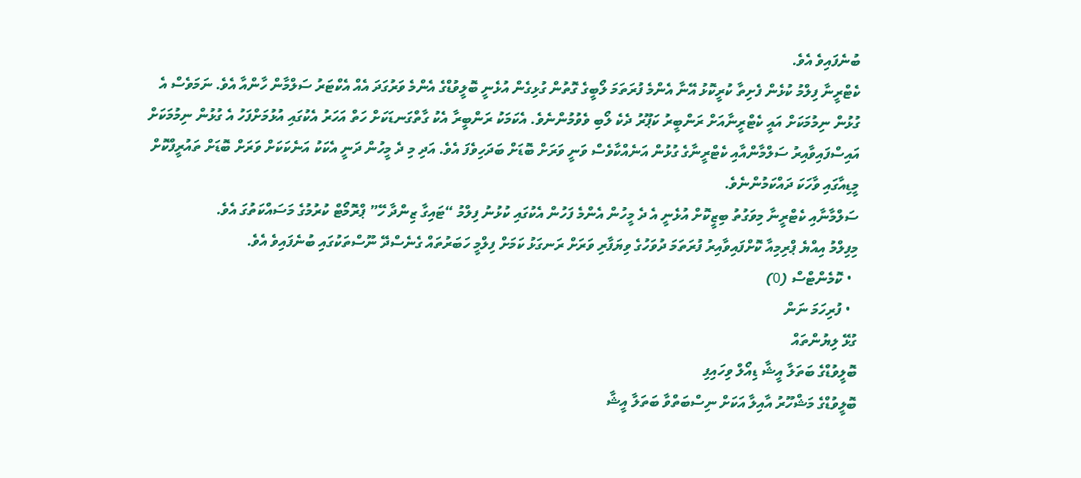ބުނެފައިވެ އެވެ.
ކެޓްރީނާ ފިލްމު ކުޅެން ފެށިތާ ކުރީކޮޅު އޭނާ އެންމެ ފުރަތަމަ ލޯބީގެ ގޮތުން ގުޅިގެން އުޅެނީ ބޮލީވުޑްގެ އެންމެ ވަރުގަދަ އެއް އެކްޓަރު ސަލްމާން ހާންއާ އެވެ. ނަމަވެސް އެ ގުޅުން ނިމުމަކަށް އައީ ކެޓްރީނާއަށް ރަންބީރު ކަޕޫރު ދެކެ ލޯބި ވެވުމުންނެވެ. އެކަމަކު ރަންބީރާ އެކު ގާތްގަނޑަކަށް ހަތް އަހަރު އެކުގައި އުޅުމަށްފަހު އެ ގުޅުން ނިމުމަކަށް އައިސްފައިވާއިރު ސަލްމާންއާއި ކެޓްރީނާގެ ގުޅުން އަނެއްކާވެސް ވަނީ ވަރަށް ބޮޑަށް ބަދަހިވެފަ އެވެ. އަދި މި ދެ މީހުން ދަނީ އެކަކު އަނެކަކަށް ވަރަށް ބޮޑަށް ތައުރީފްކޮށް މީޑިއާގައި ވާހަކަ ދައްކަމުންނެވެ.
ސަލްމާނާއި ކެޓްރީނާ މިވަގުތު ބިޒީކޮށް އުޅެނީ އެ ދެ މީހުން އެންމެ ފަހުން އެކުގައި ކުޅުނު ފިލްމު “ޓައިގާ ޒިންދާ ހޭ” ޕްރޮމޯޓް ކުރުމުގެ މަސައްކަތުގަ އެވެ.
މިފިލްމު އިއްޔެ ޕްރިމިއާ ކޮށްފައިވާއިރު ފުރަތަމަ ދުވަހުގެ ވިޔަފާރި ވަރަށް ރަނގަޅު ކަމަށް ފިލްމީ ހަބަރުތައް ގެނެސްދޭ ނޫސްތަކުގައި ބުނެފައިވެ އެވެ.
  • ކޮމެންޓްސް (0)
  • ފުރިހަމަ ނަން
ގުޅޭ ލިޔުންތައް
ބޮލީވުޑްގެ ބަތަލާ އީޝާ ޑިއޯލް ވިހައިފި
ބޮލީވުޑްގެ މަޝްހޫރު އާއިލާ އަކަށް ނިސްބަތްވާ ބަތަލާ އީޝާ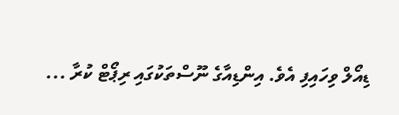ޑިއޯލް ވިހައިފި އެވެ. އިންޑިއާގެ ނޫސްތަކުގައި ރިޕޯޓް ކުރާ ...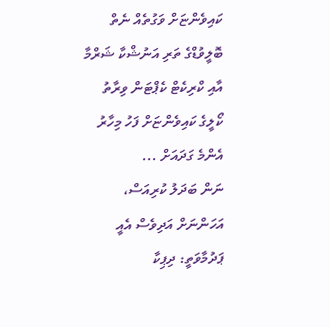ކައިވެންޏަށް ވަގުތެއް ނެތް
ބޮލީވުޑްގެ ތަރި އަނުޝްކާ ޝަރްމާ އާއި ކްރިކެޓް ކެޕްޓަން ވިރާތު ކޯލީގެ ކައިވެންޏަށް ފަހު މިހާރު އެންމެ ގަދައަށް ...
ނަން ބަދަލު ކުރިއަސް، އަހަންނަށް އަދިވެސް އެއީ ޕަދުމާވަތީ: ދިޕިކާ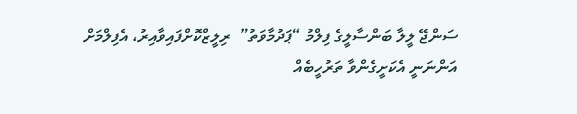ސަންޖޭ ލީލާ ބަންސާލީގެ ފިލްމު “ޕަދުމާވަތު”  ރިލީޒްކޮށްފައިވާއިރު، އެފިލްމަށް އަންނަނީ އެކަށީގެންވާ ތަރުހީބެއް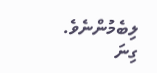ލިބެމުންނެވެ. ގިނަ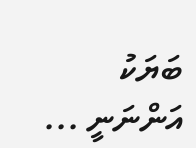ބަޔަކު އަންނަނީ ...